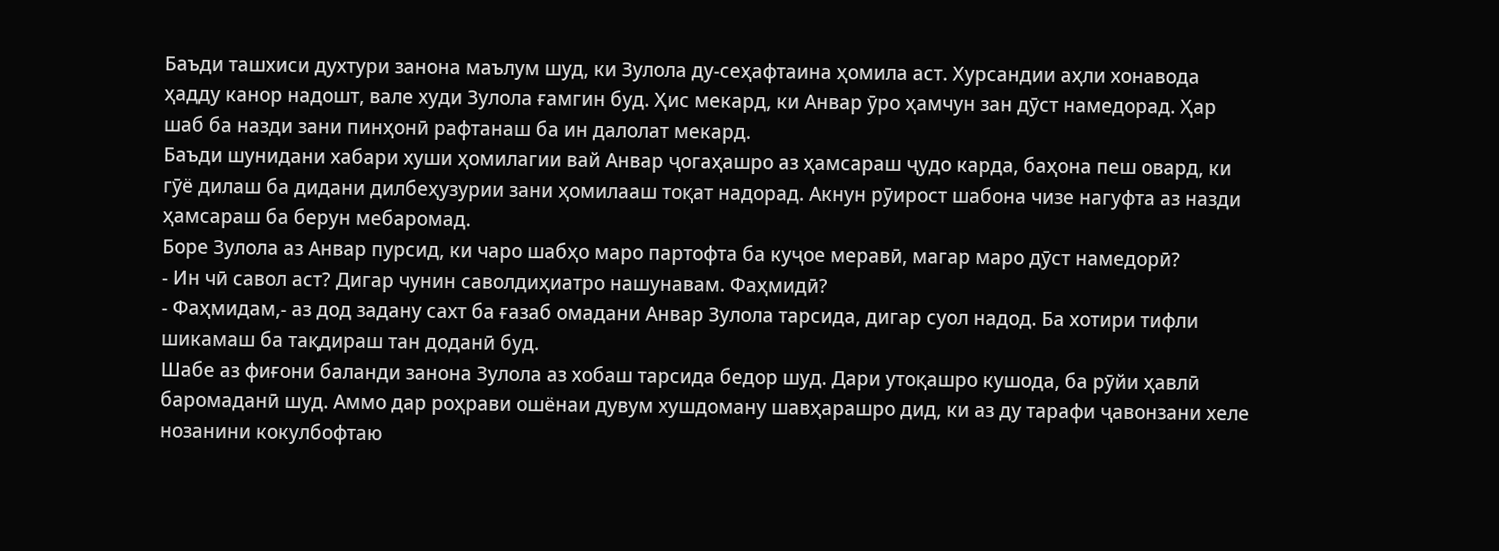Баъди ташхиси духтури занона маълум шуд, ки Зулола ду-сеҳафтаина ҳомила аст. Хурсандии аҳли хонавода ҳадду канор надошт, вале худи Зулола ғамгин буд. Ҳис мекард, ки Анвар ӯро ҳамчун зан дӯст намедорад. Ҳар шаб ба назди зани пинҳонӣ рафтанаш ба ин далолат мекард.
Баъди шунидани хабари хуши ҳомилагии вай Анвар ҷогаҳашро аз ҳамсараш ҷудо карда, баҳона пеш овард, ки гӯё дилаш ба дидани дилбеҳузурии зани ҳомилааш тоқат надорад. Акнун рӯирост шабона чизе нагуфта аз назди ҳамсараш ба берун мебаромад.
Боре Зулола аз Анвар пурсид, ки чаро шабҳо маро партофта ба куҷое меравӣ, магар маро дӯст намедорӣ?
- Ин чӣ савол аст? Дигар чунин саволдиҳиатро нашунавам. Фаҳмидӣ?
- Фаҳмидам,- аз дод задану сахт ба ғазаб омадани Анвар Зулола тарсида, дигар суол надод. Ба хотири тифли шикамаш ба тақдираш тан доданӣ буд.
Шабе аз фиғони баланди занона Зулола аз хобаш тарсида бедор шуд. Дари утоқашро кушода, ба рӯйи ҳавлӣ баромаданӣ шуд. Аммо дар роҳрави ошёнаи дувум хушдоману шавҳарашро дид, ки аз ду тарафи ҷавонзани хеле нозанини кокулбофтаю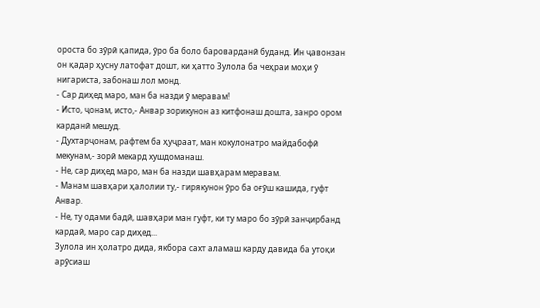ороста бо зӯрӣ қапида, ӯро ба боло бароварданӣ буданд. Ин ҷавонзан он қадар ҳусну латофат дошт, ки ҳатто Зулола ба чеҳраи моҳи ӯ нигариста, забонаш лол монд.
- Сар диҳед маро, ман ба назди ӯ меравам!
- Исто, ҷонам, исто,- Анвар зорикунон аз китфонаш дошта, занро ором карданӣ мешуд.
- Духтарҷонам, рафтем ба ҳуҷраат, ман кокулонатро майдабофӣ мекунам,- зорӣ мекард хушдоманаш.
- Не, сар диҳед маро, ман ба назди шавҳарам меравам.
- Манам шавҳари ҳалолии ту,- гирякунон ӯро ба оғӯш кашида, гуфт Анвар.
- Не, ту одами бадӣ, шавҳари ман гуфт, ки ту маро бо зӯрӣ занҷирбанд кардаӣ, маро сар диҳед...
Зулола ин ҳолатро дида, якбора сахт аламаш карду давида ба утоқи арӯсиаш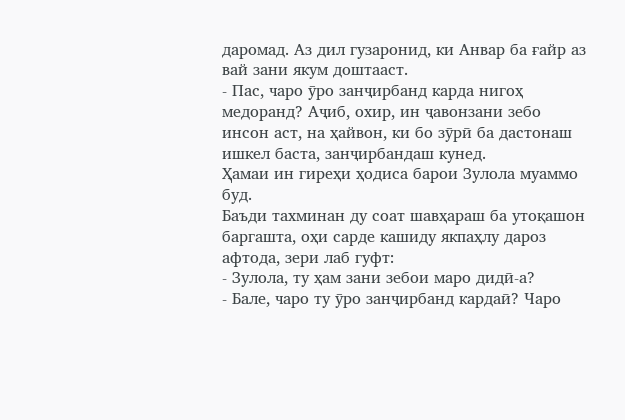даромад. Аз дил гузаронид, ки Анвар ба ғайр аз вай зани якум доштааст.
- Пас, чаро ӯро занҷирбанд карда нигоҳ медоранд? Аҷиб, охир, ин ҷавонзани зебо инсон аст, на ҳайвон, ки бо зӯрӣ ба дастонаш ишкел баста, занҷирбандаш кунед.
Ҳамаи ин гиреҳи ҳодиса барои Зулола муаммо буд.
Баъди тахминан ду соат шавҳараш ба утоқашон баргашта, оҳи сарде кашиду якпаҳлу дароз афтода, зери лаб гуфт:
- Зулола, ту ҳам зани зебои маро дидӣ-а?
- Бале, чаро ту ӯро занҷирбанд кардаӣ? Чаро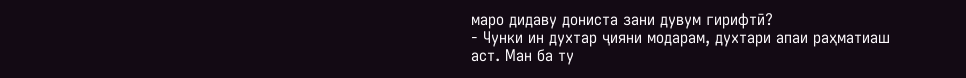маро дидаву дониста зани дувум гирифтӣ?
- Чунки ин духтар ҷияни модарам, духтари апаи раҳматиаш аст. Ман ба ту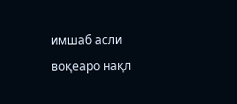имшаб асли воқеаро нақл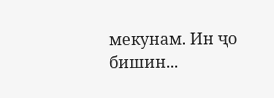мекунам. Ин ҷо бишин...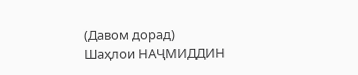(Давом дорад)
Шаҳлои НАҶМИДДИН